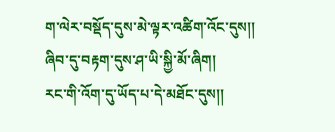ག་ལེར་བསྡོད་དུས་མེ་ལྟར་འཚིག་འོང་དུས།།
ཞིབ་དུ་བརྟག་དུས་ཤ་ཡི་སྐྱི་མོ་ཞིག།
རང་གི་འོག་དུ་ཡོད་པ་དེ་མཐོང་དུས།།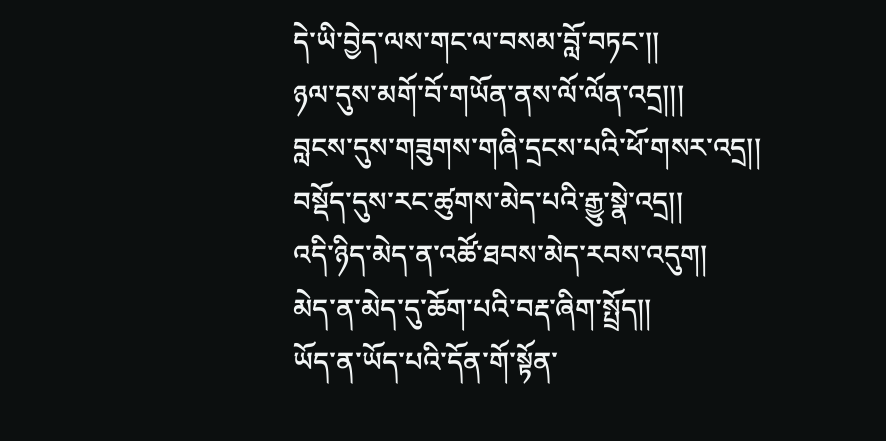དེ་ཡི་བྱེད་ལས་གང་ལ་བསམ་བློ་བཏང་།།
ཉལ་དུས་མགོ་བོ་གཡོན་ནས་ལོ་ལོན་འདྲ།།།
བླངས་དུས་གཟུགས་གཞི་དྲངས་པའི་ཕོ་གསར་འདྲ།།
བསྡོད་དུས་རང་ཚུགས་མེད་པའི་རྒྱུ་སྣེ་འདྲ།།
འདི་ཉིད་མེད་ན་འཚོ་ཐབས་མེད་རབས་འདུག།
མེད་ན་མེད་དུ་ཆོག་པའི་བརྡ་ཞིག་སྤྲོད།།
ཡོད་ན་ཡོད་པའི་དོན་གོ་སྟོན་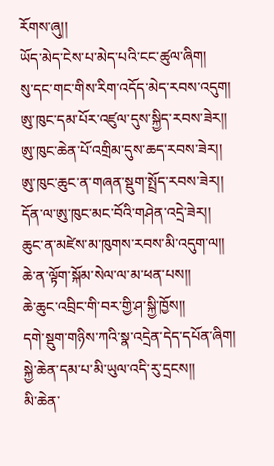རོགས་ཞུ།།
ཡོད་མེད་ངེས་པ་མེད་པའི་ངང་ཚུལ་ཞིག།
སུ་དང་གང་གིས་རིག་འདོད་མེད་རབས་འདུག།
ཨུ་ཁུང་དམ་པོར་འཛུལ་དུས་སྐྱིད་རབས་ཟེར།།
ཨུ་ཁུང་ཆེན་པོ་འགྲིམ་དུས་ཆད་རབས་ཟེར།།
ཨུ་ཁུང་ཆུང་ན་གཞན་སྡུག་སྤྲོད་རབས་ཟེར།།
དོན་ལ་ཨུ་ཁུང་མང་བོའི་གཤེན་འདྲེ་ཟེར།།
ཆུང་ན་མཛེས་མ་ཁུགས་རབས་མི་འདུག་ལ།།
ཆེ་ན་ལྟོག་སྐོམ་སེལ་ལ་མ་ཕན་པས།།
ཆེ་ཆུང་འབྲིང་གི་བར་གྱི་ཤ་སྐྱི་ཁྱོས།།
དགེ་སྡུག་གཉིས་ཀའི་སྣ་འདྲེན་དེད་དཔོན་ཞིག།
སྐྱེ་ཆེན་དམ་པ་མི་ཡུལ་འདི་རུ་དྲངས།།
མི་ཆེན་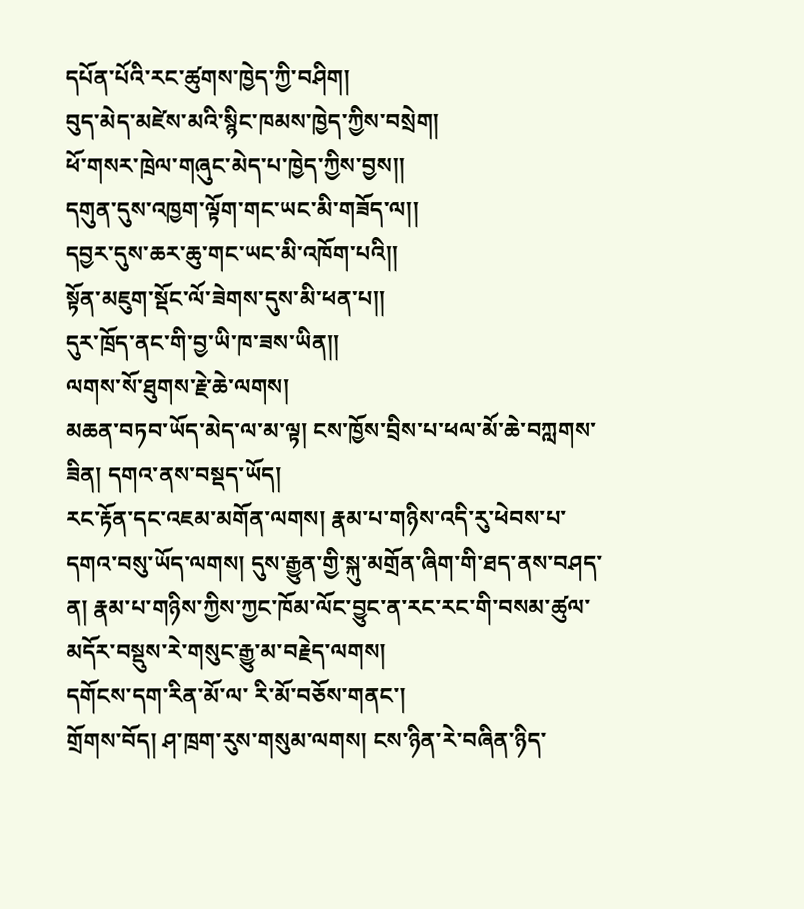དཔོན་པོའི་རང་ཚུགས་ཁྱེད་ཀྱི་བཤིག།
བུད་མེད་མཛེས་མའི་སྙིང་ཁམས་ཁྱེད་ཀྱིས་བསྲེག།
ཕོ་གསར་ཁྲེལ་གཞུང་མེད་པ་ཁྱེད་ཀྱིས་བྱས།།
དགུན་དུས་འཁྱག་ལྟོག་གང་ཡང་མི་གཟོད་ལ།།
དབྱར་དུས་ཆར་ཆུ་གང་ཡང་མི་འཁོག་པའི།།
སྟོན་མཇུག་སྡོང་ལོ་ཟེགས་དུས་མི་ཕན་པ།།
དུར་ཁྲོད་ནང་གི་བྱ་ཡི་ཁ་ཟས་ཡིན།།
ལགས་སོ་ཐུགས་རྗེ་ཆེ་ལགས།
མཆན་བཏབ་ཡོད་མེད་ལ་མ་ལྟ། ངས་ཁྱོས་བྲིས་པ་ཕལ་མོ་ཆེ་བཀླགས་ཟིན། དགའ་ནས་བསྡད་ཡོད།
རང་རྟོན་དང་འཇམ་མགོན་ལགས། རྣམ་པ་གཉིས་འདི་རུ་ཕེབས་པ་དགའ་བསུ་ཡོད་ལགས། དུས་རྒྱུན་གྱི་སྐུ་མགྲོན་ཞིག་གི་ཐད་ནས་བཤད་ན། རྣམ་པ་གཉིས་ཀྱིས་ཀྱང་ཁོམ་ལོང་བྱུང་ན་རང་རང་གི་བསམ་ཚུལ་མདོར་བསྡུས་རེ་གསུང་རྒྱུ་མ་བརྗེད་ལགས།
དགོངས་དག་རིན་མོ་ལ་ རི་མོ་བཅོས་གནང་།
གྲོགས་བོད། ཤ་ཁྲག་རུས་གསུམ་ལགས། ངས་ཉིན་རེ་བཞིན་ཉིད་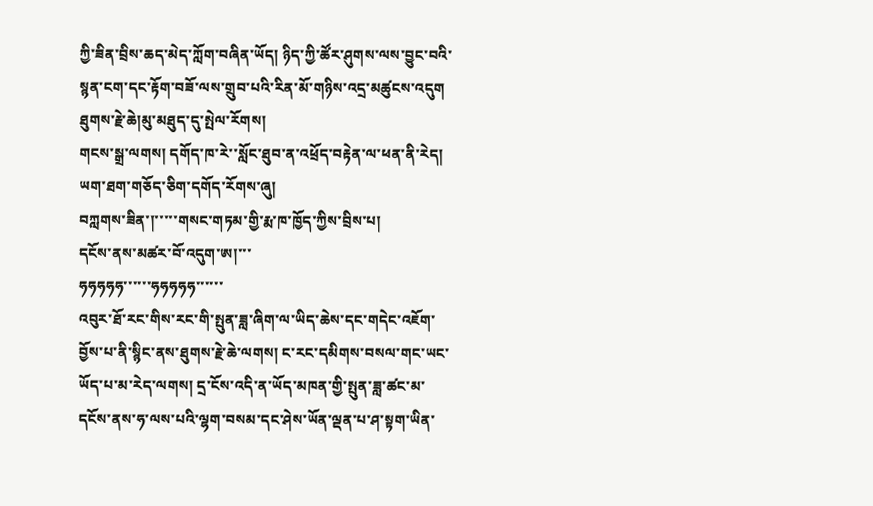ཀྱི་ཟིན་བྲིས་ཆད་མེད་ཀློག་བཞིན་ཡོད། ཉིད་ཀྱི་ཚོར་ཤུགས་ལས་བྱུང་བའི་སྙན་ངག་དང་རྟོག་བཟོ་ལས་གྲུབ་པའི་རིན་མོ་གཉིས་འདྲ་མཚུངས་འདུག
ཐུགས་རྗེ་ཆེ།མུ་མཐུད་དུ་སྤེལ་རོགས།
གངས་སྒྲ་ལགས། དགོད་ཁ་རེ་་སློང་ཐུབ་ན་འཕྲོད་བརྟེན་ལ་ཕན་ནི་རེད། ཡག་ཐག་གཅོད་ཅིག་དགོད་རོགས་ཞུ།
བཀླགས་ཟིན་།་་་་་གསང་གཏམ་གྱི་རྨ་ཁ་ཁྱོད་ཀྱིས་བྲིས་པ།
དངོས་ནས་མཚར་བོ་འདུག་ཨ།་་་
ཧཧཧཧཧ་་་་་་ཧཧཧཧཧ་་་་་་
འབུར་ཐོ་རང་གིས་རང་གི་སྤུན་ཟླ་ཞིག་ལ་ཡིད་ཆེས་དང་གདེང་འཇོག་བྱོས་པ་ནི་སྙིང་ནས་ཐུགས་རྗེ་ཆེ་ལགས། ང་རང་དམིགས་བསལ་གང་ཡང་ཡོད་པ་མ་རེད་ལགས། དྲ་ངོས་འདི་ན་ཡོད་མཁན་གྱི་སྤུན་ཟླ་ཚང་མ་དངོས་ནས་ཧ་ལས་པའི་ལྷག་བསམ་དང་ཤེས་ཡོན་ལྡན་པ་ཤ་སྟག་ཡིན་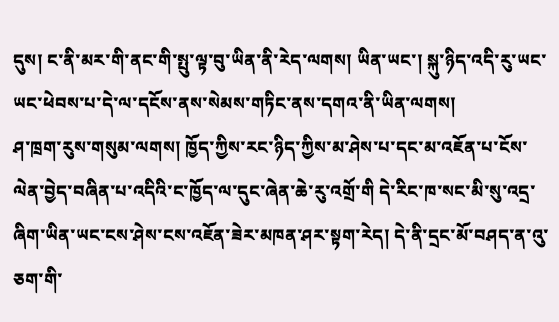དུས། ང་ནི་མར་གི་ནང་གི་སྤུ་ལྟ་བུ་ཡིན་ནི་རེད་ལགས། ཡིན་ཡང་། སྐུ་ཉིད་འདི་རུ་ཡང་ཡང་ཕེབས་པ་དེ་ལ་དངོས་ནས་སེམས་གཏིང་ནས་དགའ་ནི་ཡིན་ལགས།
ཤ་ཁྲག་རུས་གསུམ་ལགས། ཁྱོད་ཀྱིས་རང་ཉིད་ཀྱིས་མ་ཤེས་པ་དང་མ་འཇོན་པ་ངོས་ལེན་བྱེད་བཞིན་པ་འདིའི་ང་ཁྱོད་ལ་དུང་ཞེན་ཆེ་རུ་འགྲོ་གི དེ་རིང་ཁ་སང་མི་སུ་འདྲ་ཞིག་ཡིན་ཡང་ངས་ཤེས་ངས་འཇོན་ཟེར་མཁན་ཤར་སྟག་རེད། དེ་ནི་དྲང་མོ་བཤད་ན་འུ་ཅག་གི་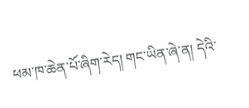ཕམ་ཁ་ཆེན་པོ་ཞིག་རེད། གང་ཡིན་ཞེ་ན། དེའི་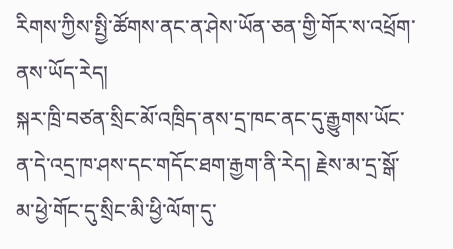རིགས་ཀྱིས་སྤྱི་ཚོགས་ནང་ན་ཤེས་ཡོན་ཅན་གྱི་གོར་ས་འཕྲོག་ནས་ཡོད་རེད།
སྐར་ཁྲི་བཙན་སྲིང་མོ་འཁྲིད་ནས་དྲ་ཁང་ནང་དུ་རྒྱུགས་ཡོང་ན་དེ་འདྲ་ཁ་ཤས་དང་གདོང་ཐག་རྒྱག་ནི་རེད། རྗེས་མ་དྲ་སྒོ་མ་ཕྱེ་གོང་དུ་སྲིང་མི་ཕྱི་ལོག་དུ་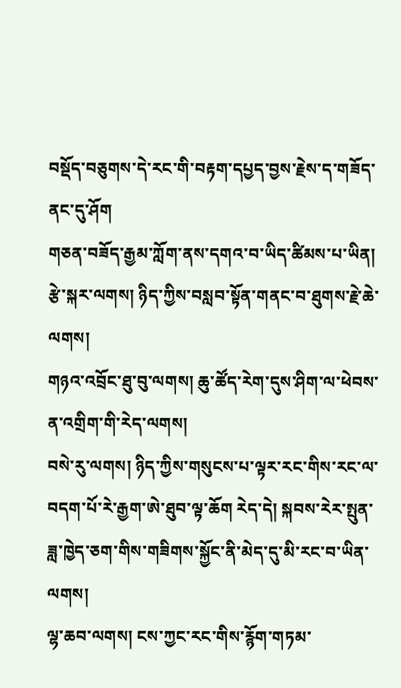བསྡོད་བཅུགས་དེ་རང་གི་བརྟག་དཔྱད་བྱས་རྗེས་ད་གཟོད་ནང་དུ་ཤོག
གཅན་བཟོད་རྒྱམ་ཀློག་ནས་དགའ་བ་ཡིད་ཚིམས་པ་ཡིན།
རྩེ་སྐར་ལགས། ཉིད་ཀྱིས་བསླབ་སྟོན་གནང་བ་ཐུགས་རྗེ་ཆེ་ལགས།
གཉའ་འབྲོང་ཐུ་བུ་ལགས། ཆུ་ཚོད་རེག་དུས་ཤིག་ལ་ཕེབས་ན་འགྲིག་གི་རེད་ལགས།
བསེ་རུ་ལགས། ཉིད་ཀྱིས་གསུངས་པ་ལྟར་རང་གིས་རང་ལ་བདག་པོ་རེ་རྒྱག་ཨེ་ཐུབ་ལྟ་ཆོག རེད་དེ། སྐབས་རེར་སྤུན་ཟླ་ཁྱེད་ཅག་གིས་གཟིགས་སྐྱོང་ནི་མེད་དུ་མི་རང་བ་ཡིན་ལགས།
ལྷ་ཆབ་ལགས། ངས་ཀྱང་རང་གིས་རྙོག་གཏམ་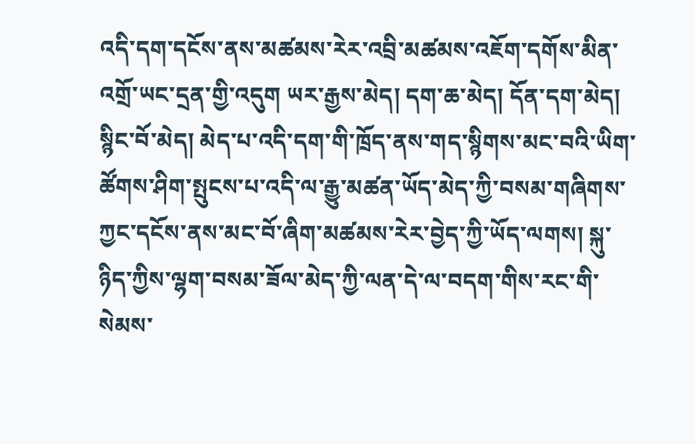འདི་དག་དངོས་ནས་མཚམས་རེར་འབྲི་མཚམས་འཇོག་དགོས་མིན་འགྲོ་ཡང་དྲན་གྱི་འདུག ཡར་རྒྱས་མེད། དག་ཆ་མེད། དོན་དག་མེད། སྙིང་བོ་མེད། མེད་པ་འདི་དག་གི་ཁྲོད་ནས་གད་སྙིགས་མང་བའི་ཡིག་ཚོགས་ཤིག་སྤུངས་པ་འདི་ལ་རྒྱུ་མཚན་ཡོད་མེད་ཀྱི་བསམ་གཞིགས་ཀྱང་དངོས་ནས་མང་བོ་ཞིག་མཚམས་རེར་བྱེད་ཀྱི་ཡོད་ལགས། སྐུ་ཉིད་ཀྱིས་ལྷག་བསམ་ཟོལ་མེད་ཀྱི་ལན་དེ་ལ་བདག་གིས་རང་གི་སེམས་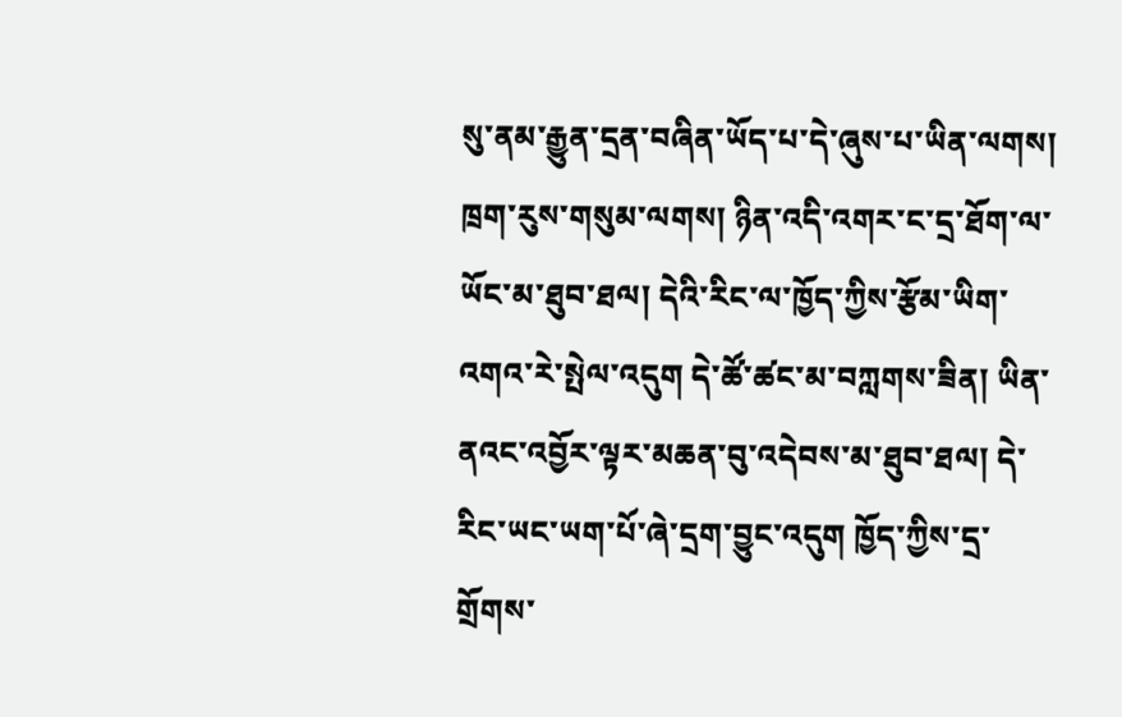སུ་ནམ་རྒྱུན་དྲན་བཞིན་ཡོད་པ་དེ་ཞུས་པ་ཡིན་ལགས།
ཁྲག་རུས་གསུམ་ལགས། ཉིན་འདི་འགར་ང་དྲ་ཐོག་ལ་ཡོང་མ་ཐུབ་ཐལ། དེའི་རིང་ལ་ཁྱོད་ཀྱིས་རྩོམ་ཡིག་འགའ་རེ་སྤེལ་འདུག དེ་ཚོ་ཚང་མ་བཀླགས་ཟིན། ཡིན་ནའང་འབྱོར་ལྟར་མཆན་བུ་འདེབས་མ་ཐུབ་ཐལ། དེ་རིང་ཡང་ཡག་པོ་ཞེ་དྲག་བྱུང་འདུག ཁྱོད་ཀྱིས་དྲ་གྲོགས་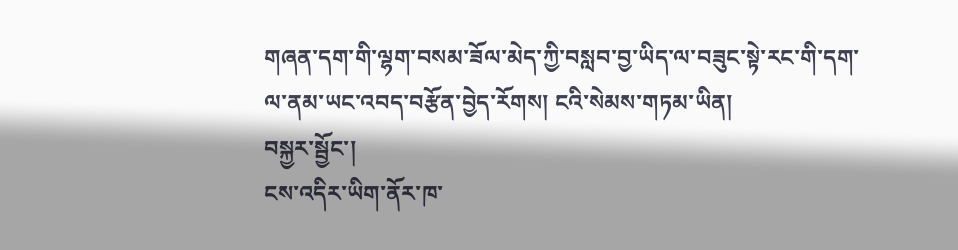གཞན་དག་གི་ལྷག་བསམ་ཟོལ་མེད་ཀྱི་བསླབ་བྱ་ཡིད་ལ་བཟུང་སྟེ་རང་གི་དག་ལ་ནམ་ཡང་འབད་བརྩོན་བྱེད་རོགས། ངའི་སེམས་གཏམ་ཡིན།
བསྐྱར་སྦྱོང་།
ངས་འདིར་ཡིག་ནོར་ཁ་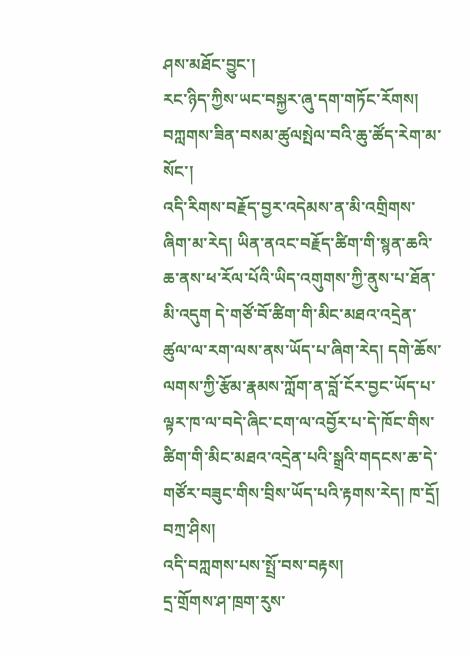ཤས་མཐོང་བྱུང་།
རང་ཉིད་ཀྱིས་ཡང་བསྐྱར་ཞུ་དག་གཏོང་རོགས།
བཀླགས་ཟིན་བསམ་ཚུལསྤེལ་བའི་ཆུ་ཚོད་རེག་མ་སོང་།
འདི་རིགས་བརྗོད་བྱར་འདེམས་ན་མི་འགྲིགས་ཞིག་མ་རེད། ཡིན་ནའང་བརྗོད་ཚིག་གི་སྙན་ཆའི་ཆ་ནས་ཕ་རོལ་པོའི་ཡིད་འགུགས་ཀྱི་ནུས་པ་ཐོན་མི་འདུག དེ་གཙོ་བོ་ཚིག་གི་མིང་མཐའ་འདྲེན་ཚུལ་ལ་རག་ལས་ནས་ཡོད་པ་ཞིག་རེད། དགེ་ཆོས་ལགས་ཀྱི་རྩོམ་རྣམས་ཀློག་ན་བློ་ངོར་བྱང་ཡོད་པ་ལྟར་ཁ་ལ་བདེ་ཞིང་ངག་ལ་འབྱོར་པ་དེ་ཁོང་གིས་ཚིག་གི་མིང་མཐའ་འདྲེན་པའི་སྒྲའི་གདངས་ཆ་དེ་གཙོར་བཟུང་གིས་བྲིས་ཡོད་པའི་རྟགས་རེད། ཁ་དྲོ། བཀྲ་ཤིས།
འདི་བཀླགས་པས་སྤྲོ་བས་བརྟས།
དྲ་གྲོགས་ཤ་ཁྲག་རུས་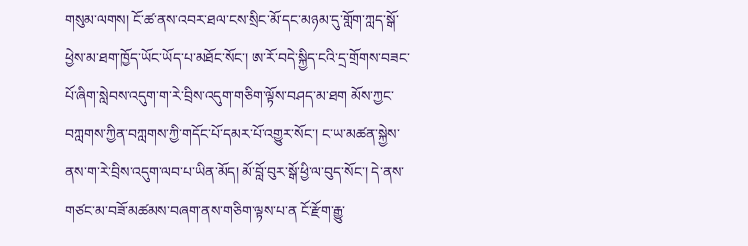གསུམ་ལགས། ངོ་ཚ་ནས་འབར་ཐལ་ངས་སྲིང་མོ་དང་མཉམ་དུ་གློག་ཀླད་སྒོ་ཕྱེས་མ་ཐག་ཁྱོད་ཡོང་ཡོད་པ་མཐོང་སོང་། ཨ་རོ་བདེ་སྐྱིད་ངའི་དྲ་གྲོགས་བཟང་པོ་ཞིག་སླེབས་འདུག་ག་རེ་བྲིས་འདུག་གཅིག་ལྟོས་བཤད་མ་ཐག མོས་ཀྱང་བཀླགས་ཀྱིན་བཀླགས་ཀྱི་གདོང་པོ་དམར་པོ་འགྱུར་སོང་། ང་ཡ་མཚན་སྐྱེས་ནས་ག་རེ་བྲིས་འདུག་ལབ་པ་ཡིན་མོད། མོ་བློ་བུར་སྒོ་ཕྱི་ལ་བུད་སོང་། དེ་ནས་གཙང་མ་བཟོ་མཚམས་བཞག་ནས་གཅིག་ལྟས་པ་ན ངོ་རྫོག་རྒྱུ་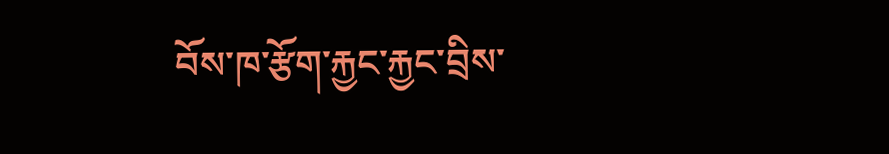བོས་ཁ་རྩོག་རྐྱང་རྐྱང་བྲིས་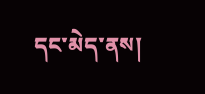དང་མེད་ནས།